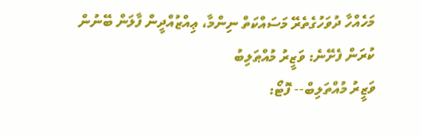މަހެއްހާ ދުވަހުގެތެރޭ މަސައްކަތް ނިންމާ، ޢިއްޒުއްދީން ފާލަން ބޭނުން ކުރަން ފެށޭނެ: ވަޒީރު މުއްޠަލިބު
ވަޒީރު މުއްތަލިބް-- ފޮޓޯ: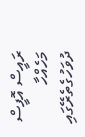ރައީސް އޮފީސް
މަހެއްހާ ދުވަހުގެތެރޭގައި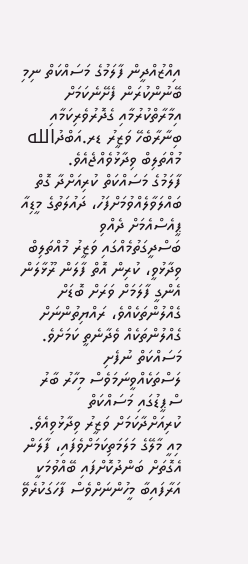އިއްޒުއްދީން ފާލަމުގެ މަސައްކަތް ނިމި ބޭނުންކުރަން ފެށޭނެކަމަށް އިމާރާތްކުރުމާއި ގެދޮރުވެރިކަމާއި ބިނާރާބެހޭ ވަޒީރު ޑރ.އަބްދުالله މުއްތަލިބް ވިދާޅުވެއްޖެއެވެ.
ފާލަމުގެ މަސައްކަތް ކުރިއަށްދާ ގޮތް ބައްލަވާލެއްވުމަށްފަހު، ދައުލަތުގެ މީޑިއާ ޕީއެސްއެމަށް ދެއްވި ބަސްދީގަތުމެއްގައި ވަޒީރު މުއްތަލިބް ވިދާޅުވީ، ކުރިން އޮތް ފާލަން ރޫޅާލަން އެންގީ ފާލަމަށް ވަރަށް ބޮޑަށް ގެއްލުންތަކެއްވެ، ރައްޔިތުންނަށް ގެއްލުންތަކެއް ވެދާނެތީ ކަމަށެވެ.
މަސައްކަތް ނުފެށި ލަސްތަކެއްވީނަމަވެސް މިހާރު ބާރު ސްޕީޑުގައި މަސައްކަތް ކުރިއަށްދާކަމަށް ވަޒީރު ވިދާޅުވިއެވެ.
މިއީ މާލޭގެ މަލަމަތިކަމަށްވެފައި، ފާލަން އެގޮތަށް ބަންދުކޮށްފައި ބޭއްވުމަކީ އަރާފައިބާ މީހުންނަށްވެސް ފާހަގަކުރެވޭ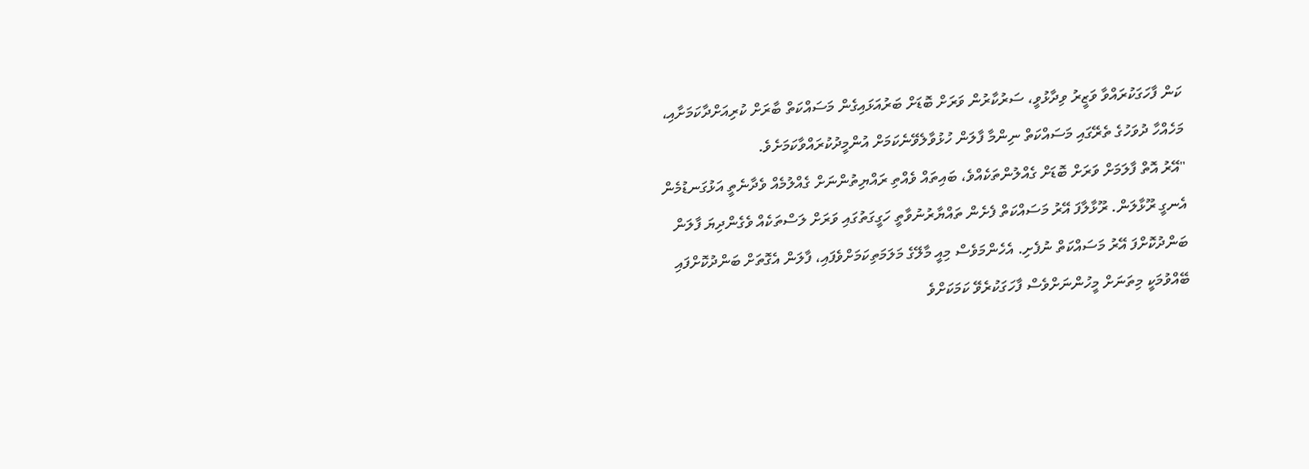ކަން ފާހަގަކުރައްވާ ވަޒީރު ވިދާޅުވީ، ސަރުކާރުން ވަރަށް ބޮޑަށް ބަރުއަޅައިގެން މަސައްކަތް ބާރަށް ކުރިއަށްދާކަމަށާއި، މަހެއްހާ ދުވަހުގެ ތެރޭގައި މަސައްކަތް ނިންމާ ފާލަން ހުޅުވާލެވޭނެކަމަށް އުންމީދުކުރައްވާކަމަށެވެ.
"އޭރު އޮތް ފާލަމަށް ވަރަށް ބޮޑަށް ގެއްލުންތަކެއްވެ، ބައިތައް ވެއްތި ރައްޔިތުންނަށް ގެއްލުމެއް ވެދާނެތީ އަޅުގަނޑުމެން އެނގީ ރޫޅާލަން. ރޫޅާލާފަ އޭރު މަސައްކަތް ފެށެން ތައްޔާރުނުވާތީ ހަގީގަތުގައި ވަރަށް ލަސްތަކެއް ވެގެންދިޔަ ފާލަން ބަންދުކޮށްފަ އޭރު މަސައްކަތް ނުފެށި. އެހެންމަވެސް މިއީ މާލޭގެ މަލަމަތިކަމަށްވެފައި، ފާލަން އެގޮތަށް ބަންދުކޮށްފައި ބޭއްވުމަކީ މިތަނަށް މީހުންނަށްވެސް ފާހަގަކުރެވޭ ކަމަކަށްވެ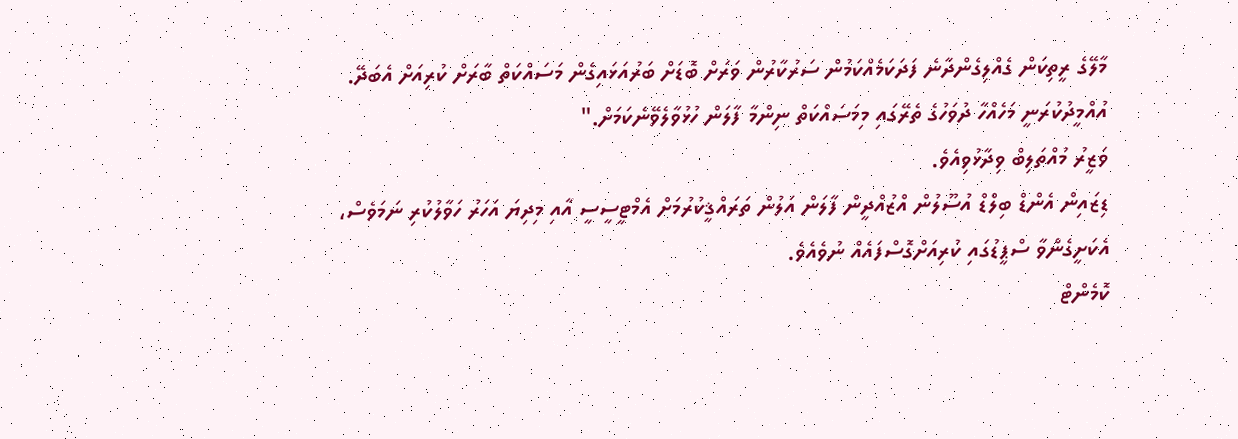މާލޭގެ ރީތިކަން ގެއްލިގެންދާނެ ފަދަކަމެއްކަމުން ސަރުކާރުން ވަރަށް ބޮޑަށް ބަރުއަޅައިގެން މަސައްކަތް ބާރަށް ކުރިއަށް އެބަދޭ. އުއްމީދުކުރަނީ މަހެއްހާ ދުވަހުގެ ތެރޭގައި މިމަސައްކަތް ނިންމާ ފާލަން ހުޅުވާލެވޭނެކަމަށް."
ވަޒީރު މުއްތަލިބް ވިދާޅުވިއެވެ.
ޑިޒައިން އެންޑް ބިލްޑް އުސޫލުން އްޒުއްދީން ފާލަން އަލުން ތަރައްޤީކުރުމަށް އެމްޓީސީސީ އާއި މިދިޔަ އަހަރު ހަވާލުކުރި ނަމަވެސް، އެކަށީގެންވާ ސްޕީޑުގައި ކުރިއަށްގޮސްފައެއް ނުވެއެވެ.
ކޮމެންޓް